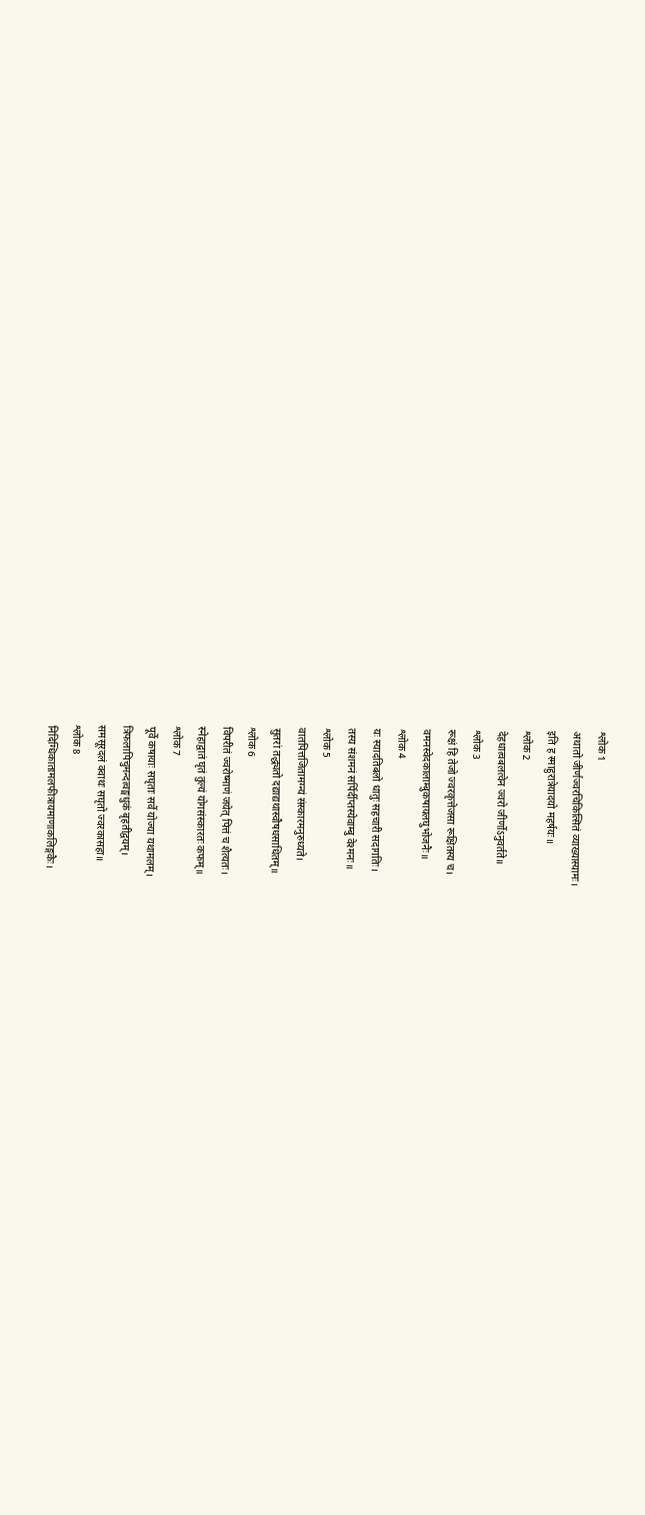श्लोक 1
अथातो जीर्णज्वरचिकित्सितं व्याख्यास्यामः।
इति ह स्माहुरात्रेयादयो महर्षयः॥
श्लोक 2
देहधात्वबलत्वेन ज्वरो जीर्णोऽनुवर्तते॥
श्लोक 3
रूक्षं हि तेजो ज्वरकृत्तेजसा रूक्षितस्य च।
वमनस्वेदकालाम्बुकषायलघुभोजनैः॥
श्लोक 4
यः स्यादतिबलो धातुः सहचारी सदागतिः।
तस्य संशमनं सर्पिर्दीप्तस्येवाम्बु वेश्मनः॥
श्लोक 5
वातपित्तजितामग्न्यं संस्कारमनुरुध्यते।
सुतरां तद्ध्यतो दद्याद्यथास्वौषधसाधितम्॥
श्लोक 6
विपरीतं ज्वरोष्माणं जयेत् पित्तं च शैत्यतः।
स्नेहाद्वातं घृतं तुल्यं योगसंस्कारतः कफम्॥
श्लोक 7
पूर्वे कषायाः सघृताः सर्वे योज्या यथामलम्।
त्रिफलापिचुमन्दत्वङ्मधुकं बृहतीद्वयम्।
समसूरदलं क्वाथः सघृतो ज्वरकासहा॥
श्लोक 8
निदिग्धिकातामलफीत्रायमाणाकलिङ्गकैः।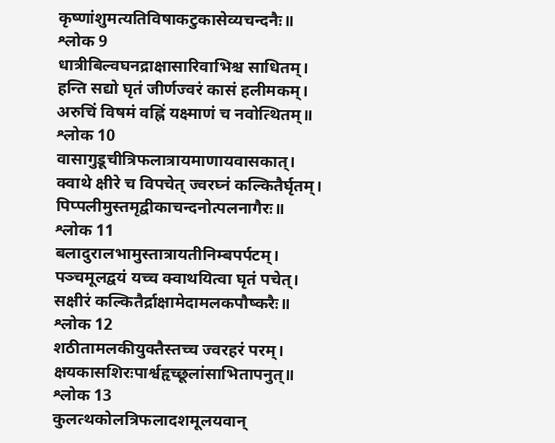कृष्णांशुमत्यतिविषाकटुकासेव्यचन्दनैः॥
श्लोक 9
धात्रीबिल्वघनद्राक्षासारिवाभिश्च साधितम्।
हन्ति सद्यो घृतं जीर्णज्वरं कासं हलीमकम्।
अरुचिं विषमं वह्निं यक्ष्माणं च नवोत्थितम्॥
श्लोक 10
वासागुडूचीत्रिफलात्रायमाणायवासकात्।
क्वाथे क्षीरे च विपचेत् ज्वरघ्नं कल्कितैर्घृतम्।
पिप्पलीमुस्तमृद्वीकाचन्दनोत्पलनागैरः॥
श्लोक 11
बलादुरालभामुस्तात्रायतीनिम्बपर्पटम्।
पञ्चमूलद्वयं यच्च क्वाथयित्वा घृतं पचेत्।
सक्षीरं कल्कितैर्द्राक्षामेदामलकपौष्करैः॥
श्लोक 12
शठीतामलकीयुक्तैस्तच्च ज्वरहरं परम्।
क्षयकासशिरःपार्श्वहृच्छूलांसाभितापनुत्॥
श्लोक 13
कुलत्थकोलत्रिफलादशमूलयवान्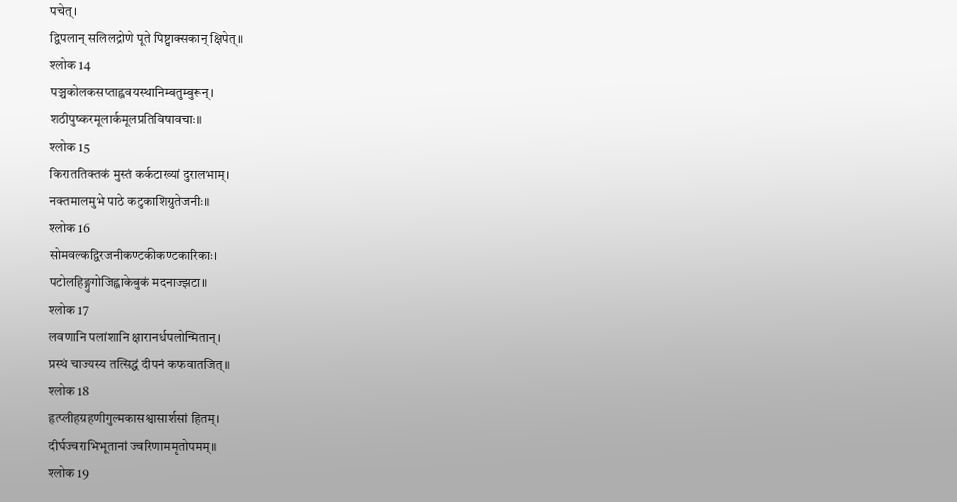पचेत्।
द्विपलान् सलिलद्रोणे पूते पिष्ट्वाक्सकान् क्षिपेत्॥
श्लोक 14
पञ्चकोलकसप्ताह्ववयस्थानिम्बतुम्बुरून्।
शठीपुष्करमूलार्कमूलप्रतिविषावचाः॥
श्लोक 15
किराततिक्तकं मुस्तं कर्कटाख्यां दुरालभाम्।
नक्तमालमुभे पाठे कटुकाशिग्रुतेजनीः॥
श्लोक 16
सोमवल्कद्विरजनीकण्टकीकण्टकारिकाः।
पटोलहिङ्गुगोजिह्वाकेबुकं मदनाज्झटा॥
श्लोक 17
लवणानि पलांशानि क्षारानर्धपलोन्मितान्।
प्रस्थं चाज्यस्य तत्सिद्धं दीपनं कफवातजित्॥
श्लोक 18
हृत्प्लीहग्रहणीगुल्मकासश्वासार्शसां हितम्।
दीर्घज्वराभिभूतानां ज्वरिणाममृतोपमम्॥
श्लोक 19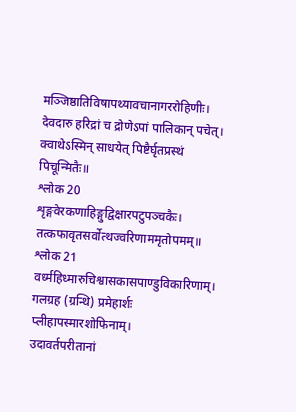मञ्जिष्ठातिविषापथ्यावचानागररोहिणीः।
देवदारु हरिद्रां च द्रोणेऽपां पालिकान् पचेत्।
क्वाथेऽस्मिन् साधयेत् पिष्टैर्घृतप्रस्थं पिचून्मितैः॥
श्लोक 20
शृङ्गवेरकणाहिङ्गुद्विक्षारपटुपञ्चकैः।
तत्कफावृतसर्वोत्थज्वरिणाममृतोपमम्॥
श्लोक 21
वर्ध्महिध्मारुचिश्वासकासपाण्डुविकारिणाम्।
गलग्रह (ग्रन्थि) प्रमेहार्शः प्लीहापस्मारशोफिनाम्।
उदावर्तपरीतानां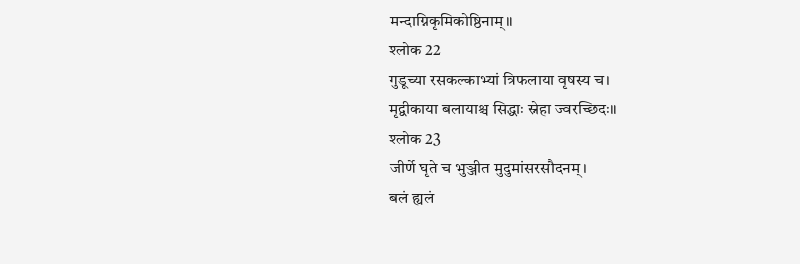मन्दाग्निकृमिकोष्ठिनाम्॥
श्लोक 22
गुडूच्या रसकल्काभ्यां त्रिफलाया वृषस्य च।
मृद्वीकाया बलायाश्च सिद्धाः स्नेहा ज्वरच्छिदः॥
श्लोक 23
जीर्णे घृते च भुञ्जीत मुदुमांसरसौदनम्।
बलं ह्यलं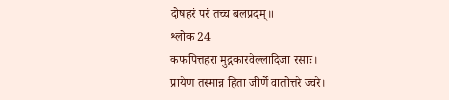दोषहरं परं तच्च बलप्रदम्॥
श्लोक 24
कफपित्तहरा मुद्गकारवेल्लादिजा रसाः।
प्रायेण तस्मान्न हिता जीर्णे वातोत्तरे ज्वरे।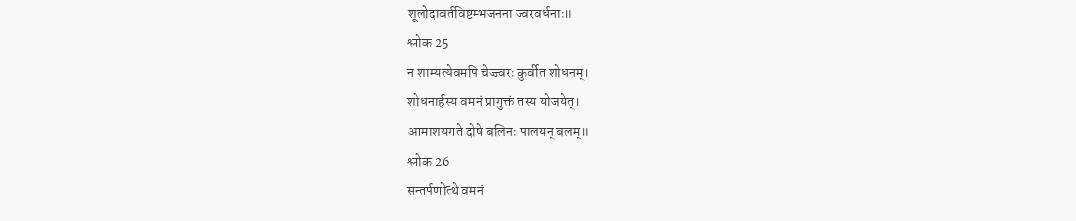शूलोदावर्तविष्टम्भजनना ज्वरवर्धनाः॥
श्लोक 25
न शाम्यत्येवमपि चेज्ज्वरः कुर्वीत शोधनम्।
शोधनार्हस्य वमनं प्रागुक्तं तस्य योजयेत्।
आमाशयगते दोषे बलिनः पालयन् बलम्॥
श्लोक 26
सन्तर्पणोत्थे वमनं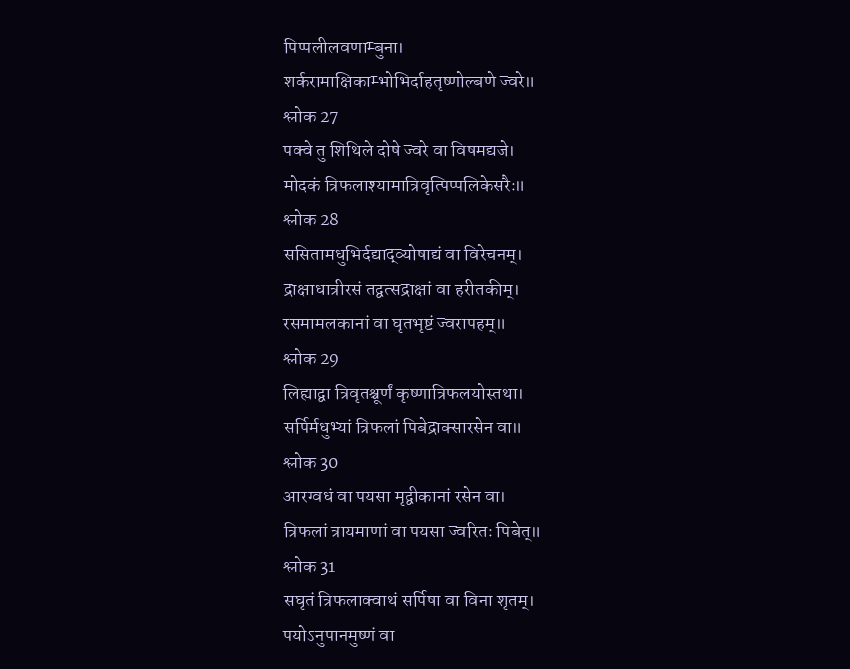पिप्पलीलवणाम्बुना।
शर्करामाक्षिकाम्भोभिर्दाहतृष्णोल्बणे ज्वरे॥
श्लोक 27
पक्वे तु शिथिले दोषे ज्वरे वा विषमद्यजे।
मोदकं त्रिफलाश्यामात्रिवृत्पिप्पलिकेसरैः॥
श्लोक 28
ससितामधुभिर्दद्याद्व्योषाद्यं वा विरेचनम्।
द्राक्षाधात्रीरसं तद्वत्सद्राक्षां वा हरीतकीम्।
रसमामलकानां वा घृतभृष्टं ज्वरापहम्॥
श्लोक 29
लिह्याद्वा त्रिवृतश्चूर्णं कृष्णात्रिफलयोस्तथा।
सर्पिर्मधुभ्यां त्रिफलां पिबेद्राक्सारसेन वा॥
श्लोक 30
आरग्वधं वा पयसा मृद्वीकानां रसेन वा।
त्रिफलां त्रायमाणां वा पयसा ज्वरितः पिबेत्॥
श्लोक 31
सघृतं त्रिफलाक्वाथं सर्पिषा वा विना शृतम्।
पयोऽनुपानमुष्णं वा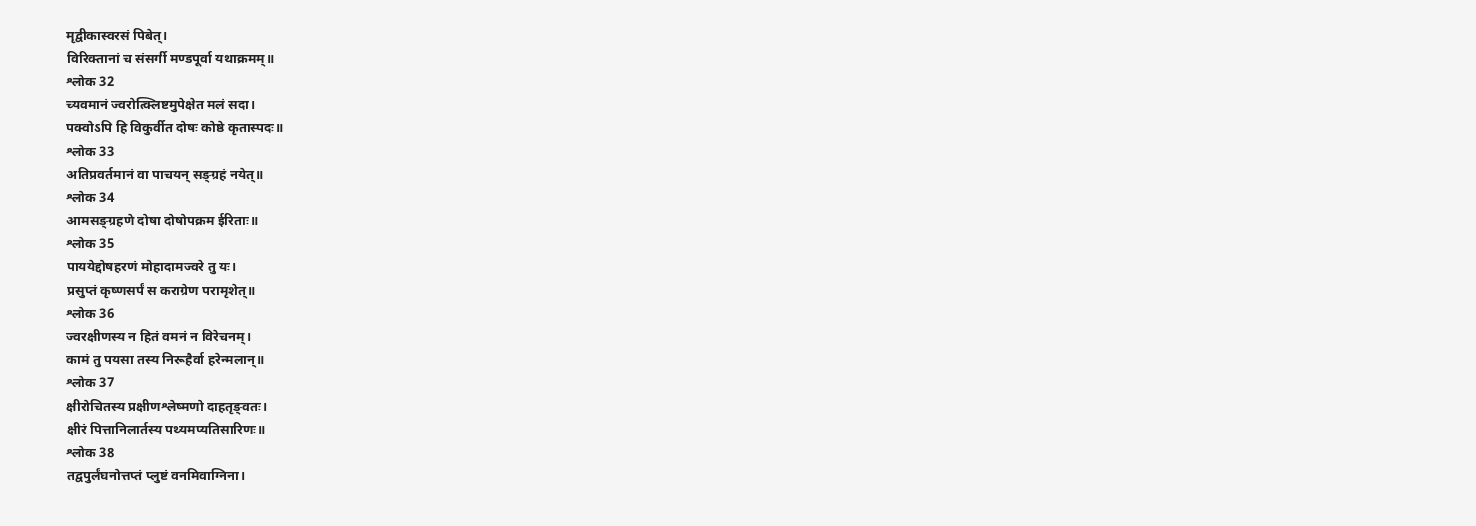मृद्वीकास्वरसं पिबेत्।
विरिक्तानां च संसर्गी मण्डपूर्वा यथाक्रमम्॥
श्लोक 32
च्यवमानं ज्वरोत्क्लिष्टमुपेक्षेत मलं सदा।
पक्वोऽपि हि विकुर्वीत दोषः कोष्ठे कृतास्पदः॥
श्लोक 33
अतिप्रवर्तमानं वा पाचयन् सङ्ग्रहं नयेत्॥
श्लोक 34
आमसङ्ग्रहणे दोषा दोषोपक्रम ईरिताः॥
श्लोक 35
पाययेद्दोषहरणं मोहादामज्वरे तु यः।
प्रसुप्तं कृष्णसर्पं स कराग्रेण परामृशेत्॥
श्लोक 36
ज्वरक्षीणस्य न हितं वमनं न विरेचनम्।
कामं तु पयसा तस्य निरूहैर्वा हरेन्मलान्॥
श्लोक 37
क्षीरोचितस्य प्रक्षीणश्लेष्मणो दाहतृङ्वतः।
क्षीरं पित्तानिलार्तस्य पथ्यमप्यतिसारिणः॥
श्लोक 38
तद्वपुर्लंघनोत्तप्तं प्लुष्टं वनमिवाग्निना।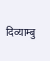दिव्याम्बु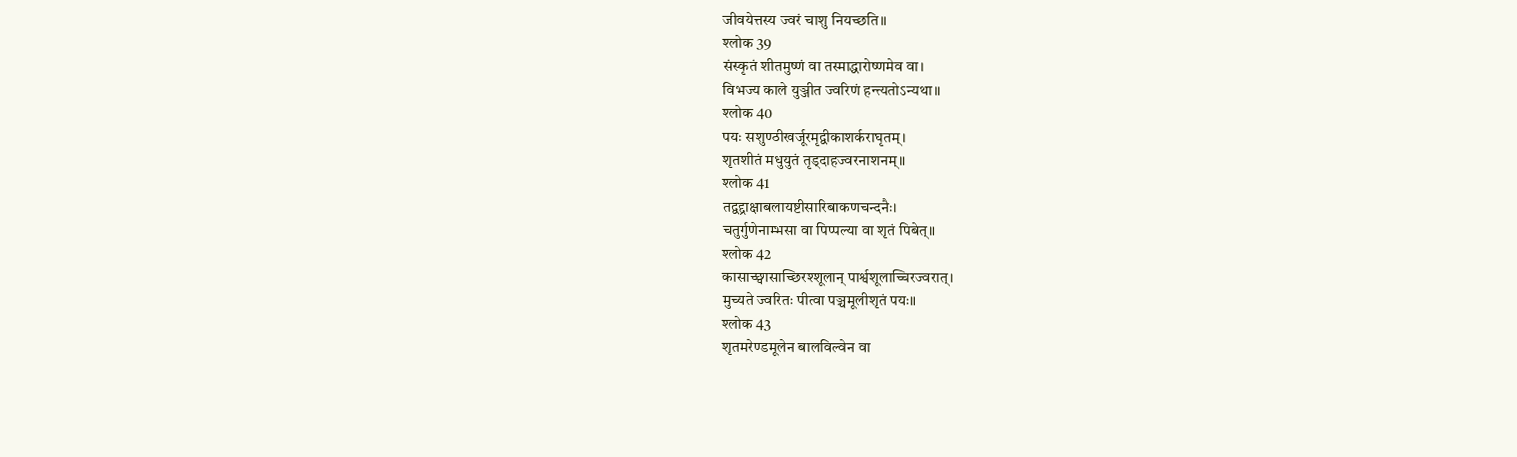जीवयेत्तस्य ज्वरं चाशु नियच्छति॥
श्लोक 39
संस्कृतं शीतमुष्णं वा तस्माद्धारोष्णमेव वा।
विभज्य काले युञ्जीत ज्वरिणं हन्त्यतोऽन्यथा॥
श्लोक 40
पयः सशुण्ठीखर्जूरमृद्वीकाशर्कराघृतम्।
शृतशीतं मधुयुतं तृड्दाहज्वरनाशनम्॥
श्लोक 41
तद्वद्द्राक्षाबलायष्टीसारिबाकणचन्दनैः।
चतुर्गुणेनाम्भसा वा पिप्पल्या वा शृतं पिबेत्॥
श्लोक 42
कासाच्छ्वासाच्छिरश्शूलान् पार्श्वशूलाच्चिरज्वरात्।
मुच्यते ज्वरितः पीत्वा पञ्चमूलीशृतं पयः॥
श्लोक 43
शृतमरेण्डमूलेन बालविल्वेन वा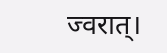ज्वरात्।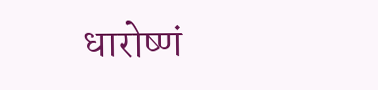धारोष्णं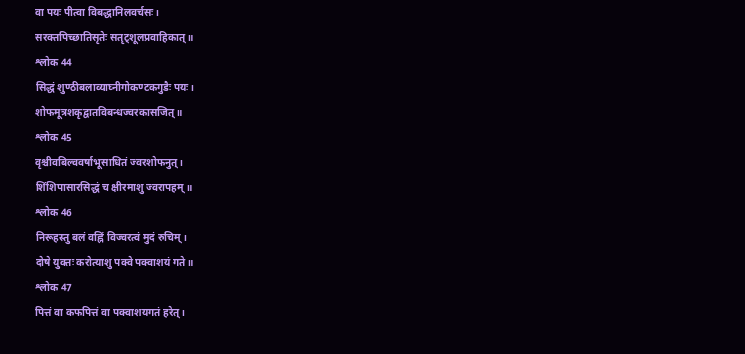वा पयः पीत्वा विबद्धानिलवर्चसः।
सरक्तपिच्छातिसृतेः सतृट्शूलप्रवाहिकात्॥
श्लोक 44
सिद्धं शुण्ठीबलाव्याघ्नीगोकण्टकगुडैः पयः।
शोफमूत्रशकृद्वातविबन्धज्वरकासजित्॥
श्लोक 45
वृश्चीवबिल्ववर्षाभूसाधितं ज्वरशोफनुत्।
शिंशिपासारसिद्धं च क्षीरमाशु ज्वरापहम्॥
श्लोक 46
निरूहस्तु बलं वह्निं विज्वरत्वं मुदं रुचिम्।
दोषे युक्तः करोत्याशु पक्वे पक्वाशयं गते॥
श्लोक 47
पित्तं वा कफपित्तं वा पक्वाशयगतं हरेत्।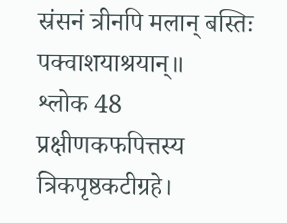स्रंसनं त्रीनपि मलान् बस्तिः पक्वाशयाश्रयान्॥
श्लोक 48
प्रक्षीणकफपित्तस्य त्रिकपृष्ठकटीग्रहे।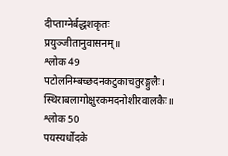दीप्ताग्नेर्बद्धशकृतः प्रयुञ्जीतानुवासनम्॥
श्लोक 49
पटोलनिम्बच्छदनकटुकाचतुरङ्गुलैः।
स्थिराबलागोक्षुरकमदनोशीरवालकैः॥
श्लोक 50
पयस्यर्धोदके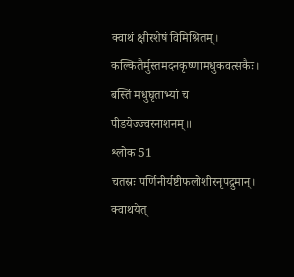क्वाथं क्षीरशेषं विमिश्रितम्।
कल्कितैर्मुस्तमदनकृष्णामधुकवत्सकैः।
बस्तिं मधुघृताभ्यां च पीडयेज्ज्वरनाशनम्॥
श्लोक 51
चतस्रः पर्णिनीर्यष्टीफलोशीरनृपद्रुमान्।
क्वाथयेत्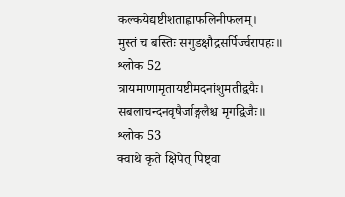कल्कयेद्यष्टीशताह्वाफलिनीफलम्।
मुस्तं च बस्तिः सगुडक्षौद्रसर्पिर्ज्वरापहः॥
श्लोक 52
त्रायमाणामृतायष्टीमदनांशुमतीद्वयैः।
सबलाचन्दनवृषैर्जाङ्गलैश्च मृगद्विजैः॥
श्लोक 53
क्वाथे कृते क्षिपेत् पिष्ट्वा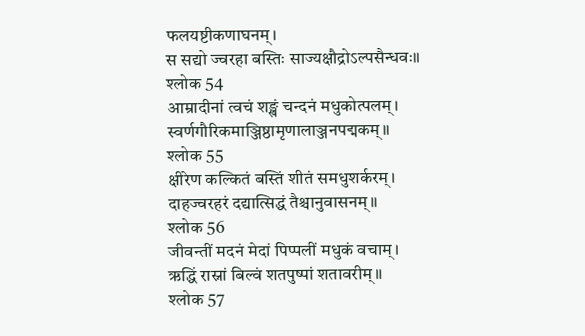फलयष्टीकणाघनम्।
स सद्यो ज्वरहा बस्तिः साज्यक्षौद्रोऽल्पसैन्धवः॥
श्लोक 54
आम्रादीनां त्वचं शङ्खं चन्दनं मधुकोत्पलम्।
स्वर्णगौरिकमाञ्जिष्ठामृणालाञ्जनपद्मकम्॥
श्लोक 55
क्षीरेण कल्कितं बस्तिं शीतं समधुशर्करम्।
दाहज्वरहरं दद्यात्सिद्धं तैश्चानुवासनम्॥
श्लोक 56
जीवन्तीं मदनं मेदां पिप्पलीं मधुकं वचाम्।
ऋद्धिं रास्नां बिल्वं शतपुष्पां शतावरीम्॥
श्लोक 57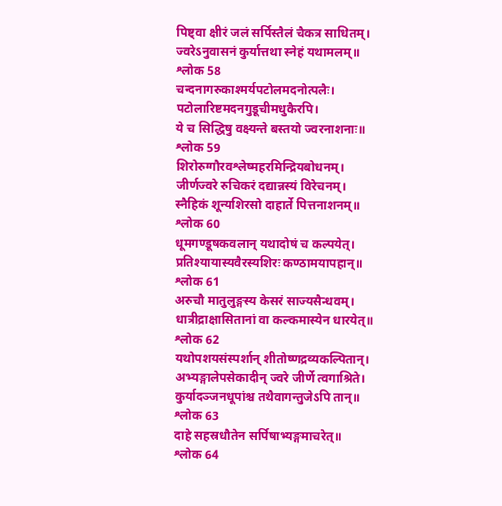पिष्ट्वा क्षीरं जलं सर्पिस्तैलं चैकत्र साधितम्।
ज्वरेऽनुवासनं कुर्यात्तथा स्नेहं यथामलम्॥
श्लोक 58
चन्दनागरुकाश्मर्यपटोलमदनोत्पलैः।
पटोलारिष्टमदनगुडूचीमधुकैरपि।
ये च सिद्धिषु वक्ष्यन्ते बस्तयो ज्वरनाशनाः॥
श्लोक 59
शिरोरुग्गौरवश्लेष्महरमिन्द्रियबोधनम्।
जीर्णज्वरे रुचिकरं दद्यान्नस्यं विरेचनम्।
स्नैहिकं शून्यशिरसो दाहार्ते पित्तनाशनम्॥
श्लोक 60
धूमगण्डूषकवलान् यथादोषं च कल्पयेत्।
प्रतिश्यायास्यवैरस्यशिरः कण्ठामयापहान्॥
श्लोक 61
अरुचौ मातुलुङ्गस्य केसरं साज्यसैन्धवम्।
धात्रीद्राक्षासितानां वा कल्कमास्येन धारयेत्॥
श्लोक 62
यथोपशयसंस्पर्शान् शीतोष्णद्रव्यकल्पितान्।
अभ्यङ्गालेपसेकादीन् ज्वरे जीर्णे त्वगाश्रिते।
कुर्यादञ्जनधूपांश्च तथैवागन्तुजेऽपि तान्॥
श्लोक 63
दाहे सहस्रधौतेन सर्पिषाभ्यङ्गमाचरेत्॥
श्लोक 64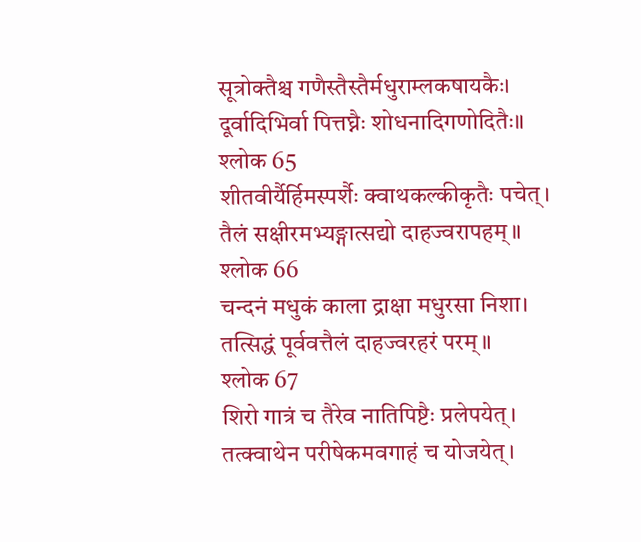सूत्रोक्तैश्च गणैस्तैस्तैर्मधुराम्लकषायकैः।
दूर्वादिभिर्वा पित्तघ्नैः शोधनादिगणोदितैः॥
श्लोक 65
शीतवीर्यैर्हिमस्पर्शैः क्वाथकल्कीकृतैः पचेत्।
तैलं सक्षीरमभ्यङ्गात्सद्यो दाहज्वरापहम्॥
श्लोक 66
चन्दनं मधुकं काला द्राक्षा मधुरसा निशा।
तत्सिद्धं पूर्ववत्तैलं दाहज्वरहरं परम्॥
श्लोक 67
शिरो गात्रं च तैरेव नातिपिष्टैः प्रलेपयेत्।
तत्क्वाथेन परीषेकमवगाहं च योजयेत्।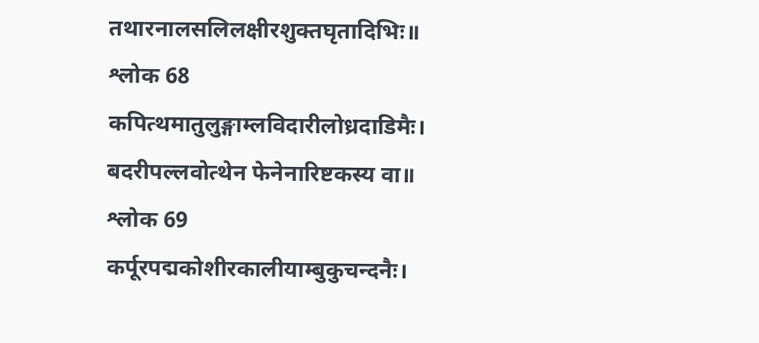तथारनालसलिलक्षीरशुक्तघृतादिभिः॥
श्लोक 68
कपित्थमातुलुङ्गाम्लविदारीलोध्रदाडिमैः।
बदरीपल्लवोत्थेन फेनेनारिष्टकस्य वा॥
श्लोक 69
कर्पूरपद्मकोशीरकालीयाम्बुकुचन्दनैः।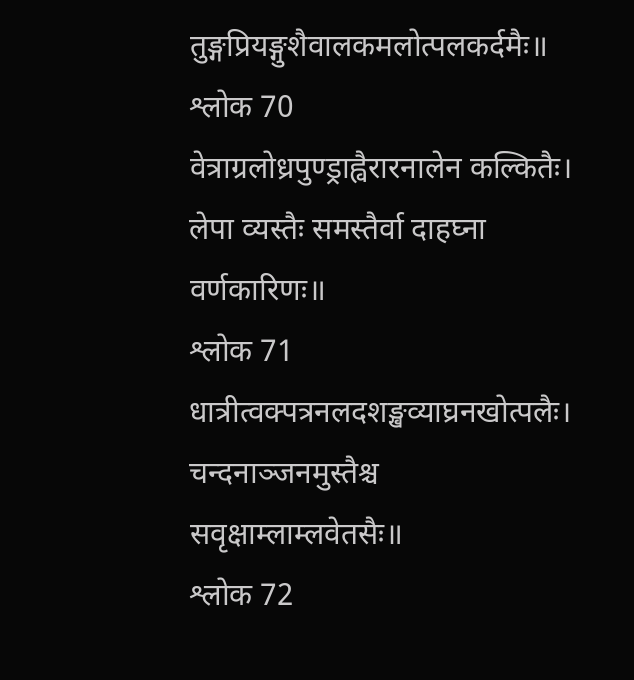तुङ्गप्रियङ्गुशैवालकमलोत्पलकर्दमैः॥
श्लोक 70
वेत्राग्रलोध्रपुण्ड्राह्वैरारनालेन कल्कितैः।
लेपा व्यस्तैः समस्तैर्वा दाहघ्ना वर्णकारिणः॥
श्लोक 71
धात्रीत्वक्पत्रनलदशङ्खव्याघ्रनखोत्पलैः।
चन्दनाञ्जनमुस्तैश्च सवृक्षाम्लाम्लवेतसैः॥
श्लोक 72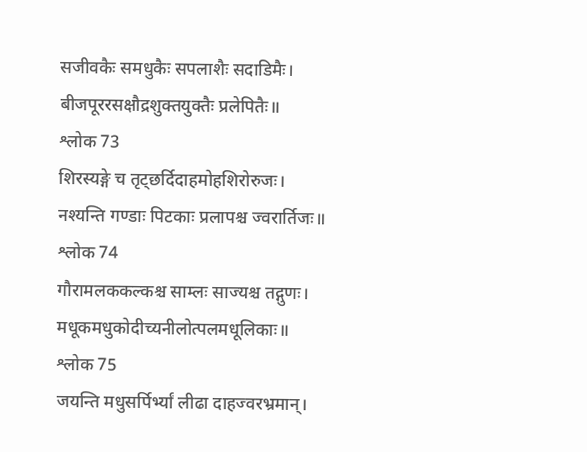सजीवकैः समधुकैः सपलाशैः सदाडिमैः।
बीजपूररसक्षौद्रशुक्तयुक्तैः प्रलेपितैः॥
श्लोक 73
शिरस्यङ्गे च तृट्छर्दिदाहमोहशिरोरुजः।
नश्यन्ति गण्डाः पिटकाः प्रलापश्च ज्वरार्तिजः॥
श्लोक 74
गौरामलककल्कश्च साम्लः साज्यश्च तद्गुणः।
मधूकमधुकोदीच्यनीलोत्पलमधूलिकाः॥
श्लोक 75
जयन्ति मधुसर्पिर्भ्यां लीढा दाहज्वरभ्रमान्।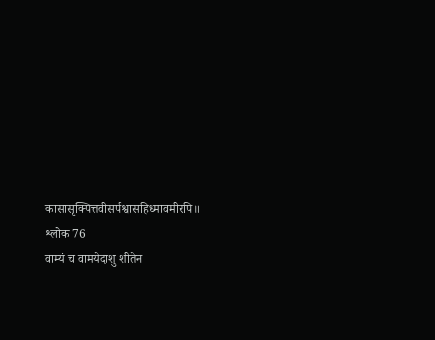कासासृक्पित्तवीसर्पश्वासहिध्मावमीरपि॥
श्लोक 76
वाम्यं च वामयेदाशु शीतेन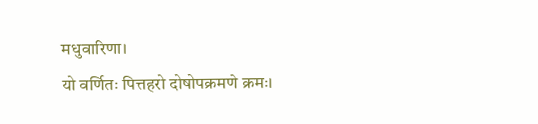मधुवारिणा।
यो वर्णितः पित्तहरो दोषोपक्रमणे क्रमः।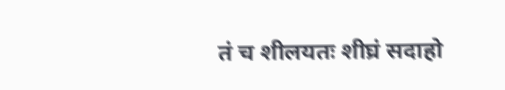तं च शीलयतः शीघ्रं सदाहो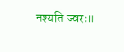नश्यति ज्वरः॥